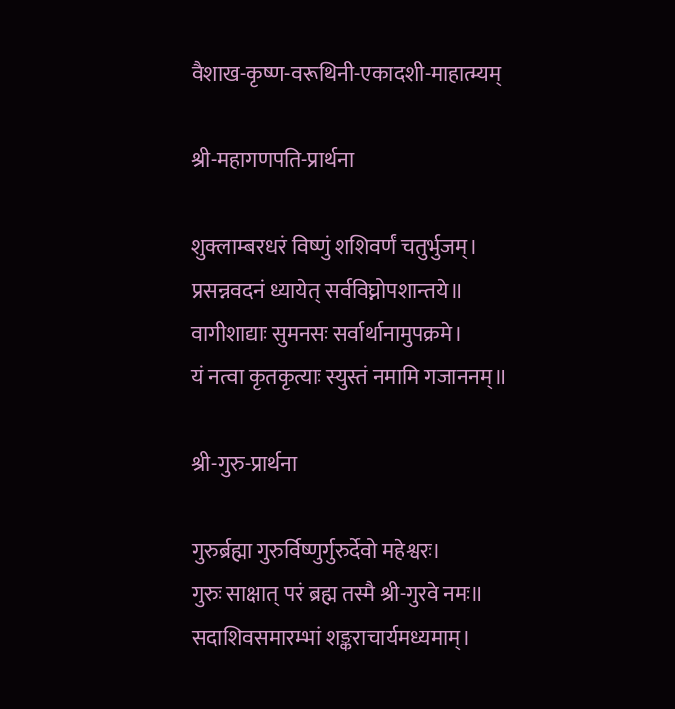वैशाख-कृष्ण-वरूथिनी-एकादशी-माहात्म्यम्

श्री-महागणपति-प्रार्थना

शुक्लाम्बरधरं विष्णुं शशिवर्णं चतुर्भुजम्।
प्रसन्नवदनं ध्यायेत् सर्वविघ्नोपशान्तये॥
वागीशाद्याः सुमनसः सर्वार्थानामुपक्रमे।
यं नत्वा कृतकृत्याः स्युस्तं नमामि गजाननम्॥

श्री-गुरु-प्रार्थना

गुरुर्ब्रह्मा गुरुर्विष्णुर्गुरुर्देवो महेश्वरः।
गुरुः साक्षात् परं ब्रह्म तस्मै श्री-गुरवे नमः॥
सदाशिवसमारम्भां शङ्कराचार्यमध्यमाम्।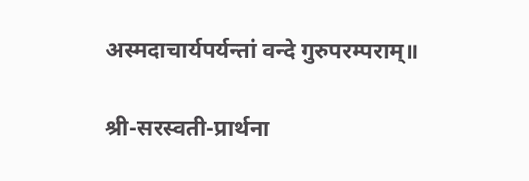अस्मदाचार्यपर्यन्तां वन्दे गुरुपरम्पराम्॥

श्री-सरस्वती-प्रार्थना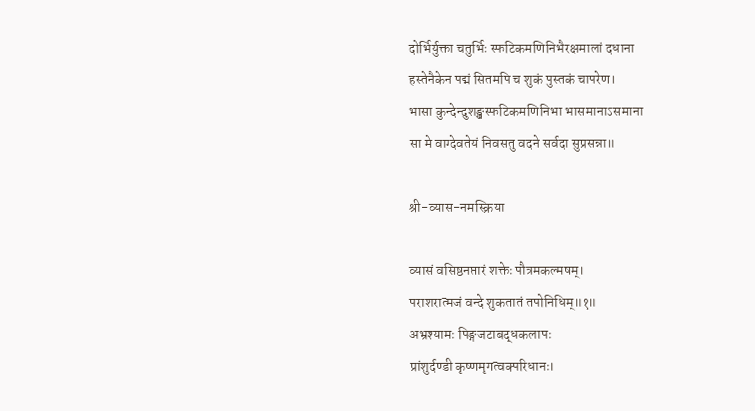दोर्भिर्युक्ता चतुर्भिः स्फटिकमणिनिभैरक्षमालां दधाना
हस्तेनैकेन पद्मं सितमपि च शुकं पुस्तकं चापरेण।
भासा कुन्देन्दुशङ्खस्फटिकमणिनिभा भासमानाऽसमाना
सा मे वाग्देवतेयं निवसतु वदने सर्वदा सुप्रसन्ना॥

श्री-व्यास-नमस्क्रिया

व्यासं वसिष्ठनप्तारं शक्तेः पौत्रमकल्मषम्।
पराशरात्मजं वन्दे शुकतातं तपोनिधिम्॥१॥
अभ्रश्यामः पिङ्गजटाबद्धकलापः
प्रांशुर्दण्डी कृष्णमृगत्वक्परिधानः।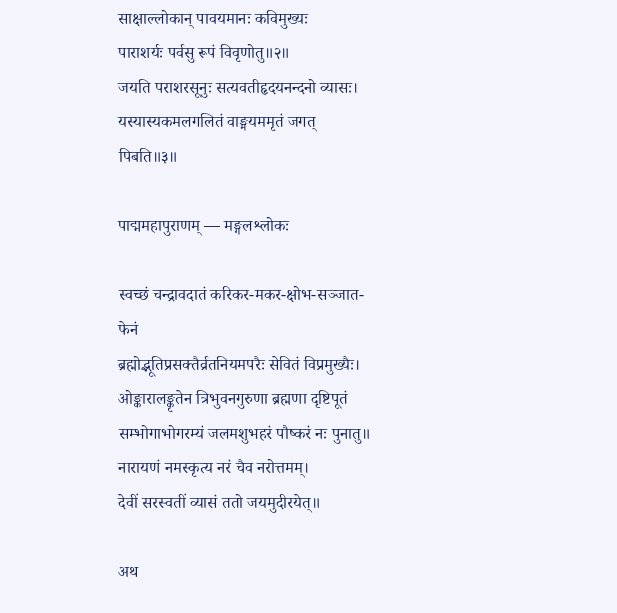साक्षाल्लोकान् पावयमानः कविमुख्यः
पाराशर्यः पर्वसु रूपं विवृणोतु॥२॥
जयति पराशरसूनुः सत्यवतीहृदयनन्दनो व्यासः।
यस्यास्यकमलगलितं वाङ्मयममृतं जगत् पिबति॥३॥

पाद्ममहापुराणम् — मङ्गलश्लोकः

स्वच्छं चन्द्रावदातं करिकर-मकर-क्षोभ-सञ्जात-फेनं
ब्रह्मोद्भूतिप्रसक्तैर्व्रतनियमपरैः सेवितं विप्रमुख्यैः।
ओङ्कारालङ्कृतेन त्रिभुवनगुरुणा ब्रह्मणा दृष्टिपूतं
सम्भोगाभोगरम्यं जलमशुभहरं पौष्करं नः पुनातु॥
नारायणं नमस्कृत्य नरं चैव नरोत्तमम्।
देवीं सरस्वतीं व्यासं ततो जयमुदीरयेत्॥

अथ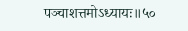पञ्चाशत्तमोऽध्यायः॥५०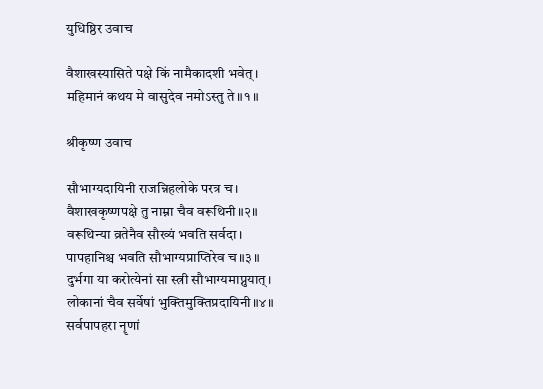युधिष्ठिर उवाच

वैशाखस्यासिते पक्षे किं नामैकादशी भवेत्।
महिमानं कथय मे वासुदेव नमोऽस्तु ते॥१॥

श्रीकृष्ण उवाच

सौभाग्यदायिनी राजन्निहलोके परत्र च।
वैशाखकृष्णपक्षे तु नाम्ना चैव वरूथिनी॥२॥
वरूथिन्या व्रतेनैव सौख्यं भवति सर्वदा।
पापहानिश्च भवति सौभाग्यप्राप्तिरेव च॥३॥
दुर्भगा या करोत्येनां सा स्त्री सौभाग्यमाप्नुयात्।
लोकानां चैव सर्वेषां भुक्तिमुक्तिप्रदायिनी॥४॥
सर्वपापहरा नॄणां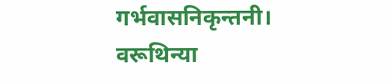गर्भवासनिकृन्तनी।
वरूथिन्या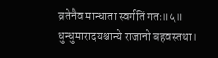व्रतेनैव मान्धाता स्वर्गतिं गतः॥५॥
धुन्धुमारादयश्चान्ये राजानो बहवस्तथा।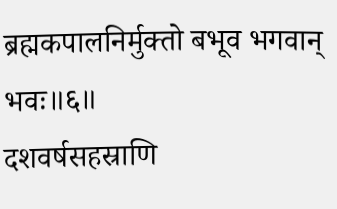ब्रह्मकपालनिर्मुक्तो बभूव भगवान् भवः॥६॥
दशवर्षसहस्राणि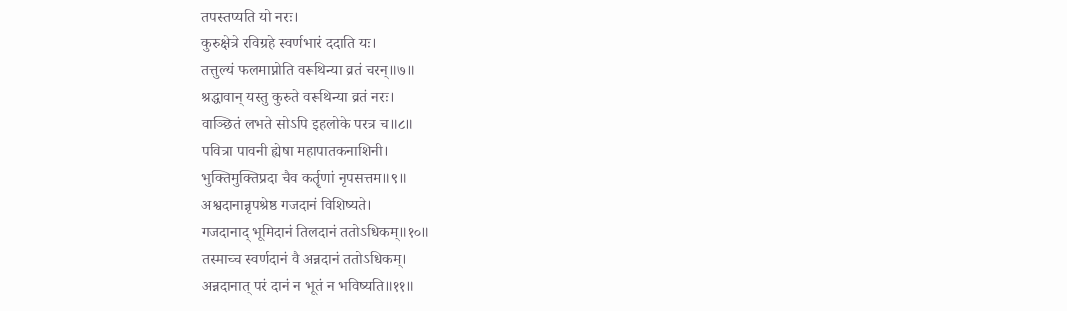तपस्तप्यति यो नरः।
कुरुक्षेत्रे रविग्रहे स्वर्णभारं ददाति यः।
तत्तुल्यं फलमाप्नोति वरूथिन्या व्रतं चरन्॥७॥
श्रद्धावान् यस्तु कुरुते वरूथिन्या व्रतं नरः।
वाञ्छितं लभते सोऽपि इहलोके परत्र च॥८॥
पवित्रा पावनी ह्येषा महापातकनाशिनी।
भुक्तिमुक्तिप्रदा चैव कर्तॄणां नृपसत्तम॥९॥
अश्वदानान्नृपश्रेष्ठ गजदानं विशिष्यते।
गजदानाद् भूमिदानं तिलदानं ततोऽधिकम्॥१०॥
तस्माच्च स्वर्णदानं वै अन्नदानं ततोऽधिकम्।
अन्नदानात् परं दानं न भूतं न भविष्यति॥११॥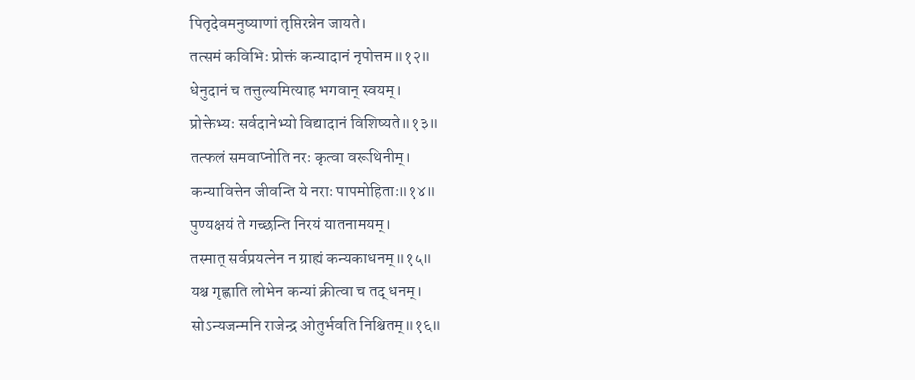पितृदेवमनुष्याणां तृप्तिरन्नेन जायते।
तत्समं कविभिः प्रोक्तं कन्यादानं नृपोत्तम॥१२॥
धेनुदानं च तत्तुल्यमित्याह भगवान् स्वयम्।
प्रोक्तेभ्यः सर्वदानेभ्यो विद्यादानं विशिष्यते॥१३॥
तत्फलं समवाप्नोति नरः कृत्वा वरूथिनीम्।
कन्यावित्तेन जीवन्ति ये नराः पापमोहिताः॥१४॥
पुण्यक्षयं ते गच्छन्ति निरयं यातनामयम्।
तस्मात् सर्वप्रयत्नेन न ग्राह्यं कन्यकाधनम्॥१५॥
यश्च गृह्णाति लोभेन कन्यां क्रीत्वा च तद् धनम्।
सोऽन्यजन्मनि राजेन्द्र ओतुर्भवति निश्चितम्॥१६॥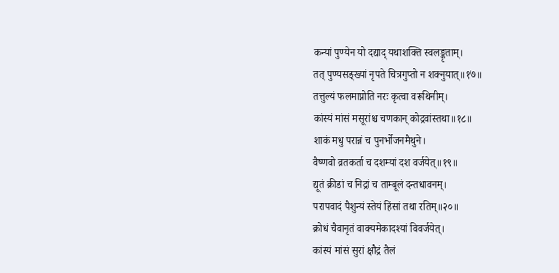कन्यां पुण्येन यो दद्याद् यथाशक्ति स्वलङ्कृताम्।
तत् पुण्यसङ्ख्यां नृपते चित्रगुप्तो न शक्नुयात्॥१७॥
तत्तुल्यं फलमाप्नोति नरः कृत्वा वरूथिनीम्।
कांस्यं मांसं मसूरांश्च चणकान् कोद्रवांस्तथा॥१८॥
शाकं मधु परान्नं च पुनर्भोजनमैथुने।
वैष्णवो व्रतकर्ता च दशम्यां दश वर्जयेत्॥१९॥
द्यूतं क्रीडां च निद्रां च ताम्बूलं दन्तधावनम्।
परापवादं पैशुन्यं स्तेयं हिंसां तथा रतिम्॥२०॥
क्रोधं चैवानृतं वाक्यमेकादश्यां विवर्जयेत्।
कांस्यं मांसं सुरां क्षौद्रं तैलं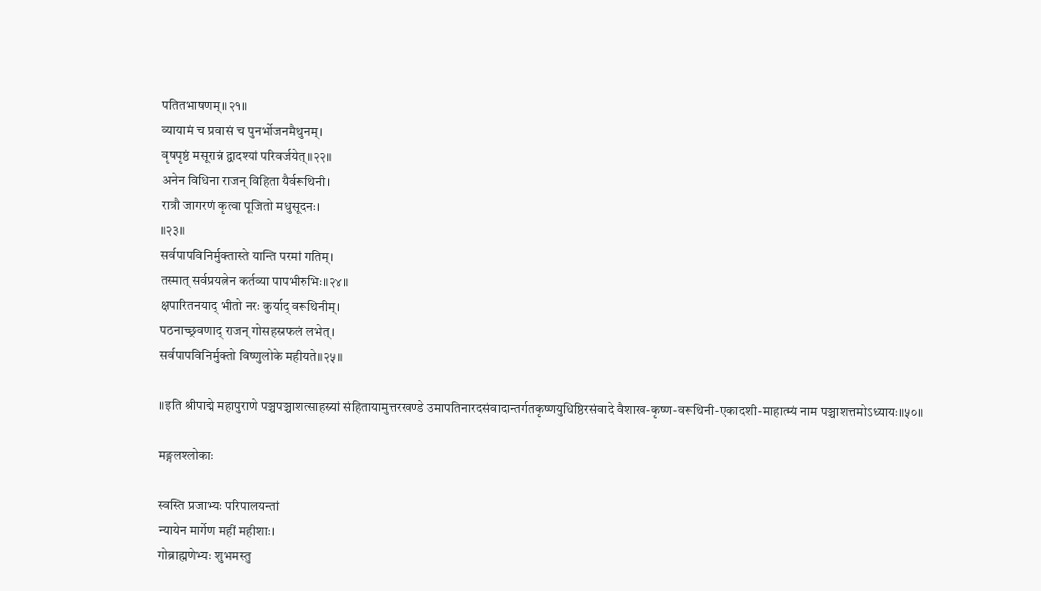पतितभाषणम्॥२१॥
व्यायामं च प्रवासं च पुनर्भोजनमैथुनम्।
वृषपृष्ठं मसूरान्नं द्वादश्यां परिवर्जयेत्॥२२॥
अनेन विधिना राजन् विहिता यैर्वरूथिनी।
रात्रौ जागरणं कृत्वा पूजितो मधुसूदनः।
॥२३॥
सर्वपापविनिर्मुक्तास्ते यान्ति परमां गतिम्।
तस्मात् सर्वप्रयत्नेन कर्तव्या पापभीरुभिः॥२४॥
क्षपारितनयाद् भीतो नरः कुर्याद् वरूथिनीम्।
पठनाच्छ्रवणाद् राजन् गोसहस्रफलं लभेत्।
सर्वपापविनिर्मुक्तो विष्णुलोके महीयते॥२५॥

॥इति श्रीपाद्मे महापुराणे पञ्चपञ्चाशत्साहस्र्यां संहितायामुत्तरखण्डे उमापतिनारदसंवादान्तर्गतकृष्णयुधिष्ठिरसंवादे वैशाख-कृष्ण-वरूथिनी-एकादशी-माहात्म्यं नाम पञ्चाशत्तमोऽध्यायः॥५०॥

मङ्गलश्लोकाः

स्वस्ति प्रजाभ्यः परिपालयन्तां
न्यायेन मार्गेण महीं महीशाः।
गोब्राह्मणेभ्यः शुभमस्तु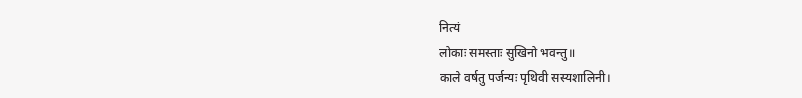नित्यं
लोकाः समस्ताः सुखिनो भवन्तु॥
काले वर्षतु पर्जन्यः पृथिवी सस्यशालिनी।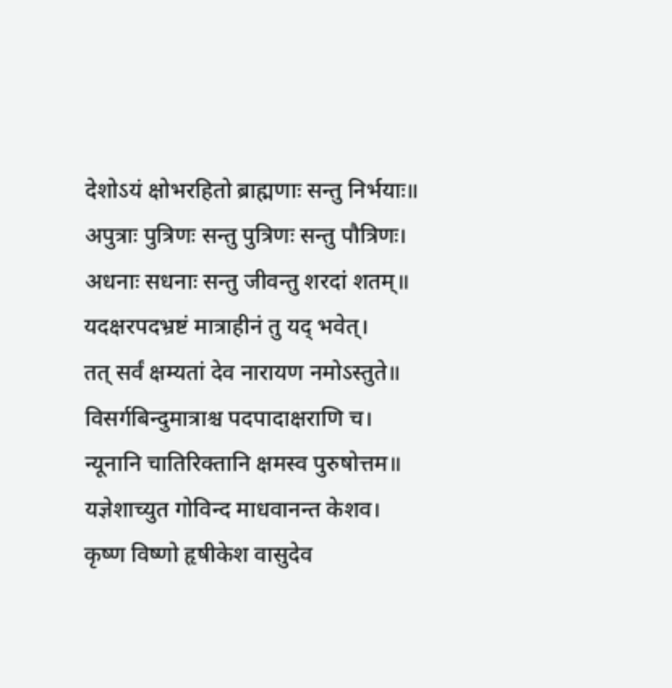देशोऽयं क्षोभरहितो ब्राह्मणाः सन्तु निर्भयाः॥
अपुत्राः पुत्रिणः सन्तु पुत्रिणः सन्तु पौत्रिणः।
अधनाः सधनाः सन्तु जीवन्तु शरदां शतम्॥
यदक्षरपदभ्रष्टं मात्राहीनं तु यद् भवेत्।
तत् सर्वं क्षम्यतां देव नारायण नमोऽस्तुते॥
विसर्गबिन्दुमात्राश्च पदपादाक्षराणि च।
न्यूनानि चातिरिक्तानि क्षमस्व पुरुषोत्तम॥
यज्ञेशाच्युत गोविन्द माधवानन्त केशव।
कृष्ण विष्णो हृषीकेश वासुदेव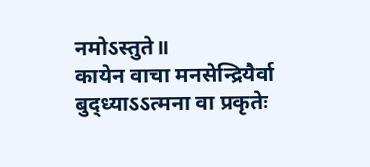नमोऽस्तुते॥
कायेन वाचा मनसेन्द्रियैर्वा
बुद्‌ध्याऽऽत्मना वा प्रकृतेः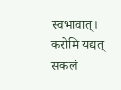स्वभावात्।
करोमि यद्यत् सकलं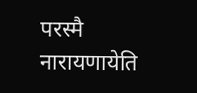परस्मै
नारायणायेति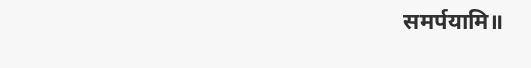समर्पयामि॥